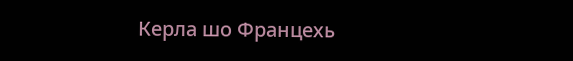Керла шо Францехь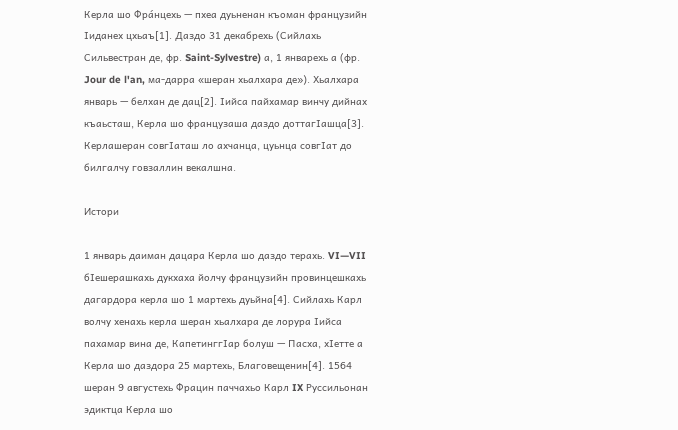Керла шо Фра́нцехь — пхеа дуьненан къоман французийн Ӏиданех цхьаъ[1]. Даздо 31 декабрехь (Сийлахь Сильвестран де, фр. Saint-Sylvestre) а, 1 январехь а (фр. Jour de l'an, ма-дарра «шеран хьалхара де»). Хьалхара январь — белхан де дац[2]. Ӏийса пайхамар винчу дийнах къаьсташ, Керла шо французаша даздо доттагӀашца[3]. Керлашеран совгӀаташ ло ахчанца, цуьнца совгӀат до билгалчу говзаллин векалшна.

Истори

1 январь даиман дацара Керла шо даздо терахь. VI—VII бӀешерашкахь дукхаха йолчу французийн провинцешкахь дагардора керла шо 1 мартехь дуьйна[4]. Сийлахь Карл волчу хенахь керла шеран хьалхара де лорура Ӏийса пахамар вина де, КапетинггӀар болуш — Пасха, хӀетте а Керла шо даздора 25 мартехь, Благовещенин[4]. 1564 шеран 9 августехь Фрацин паччахьо Карл IX Руссильонан эдиктца Керла шо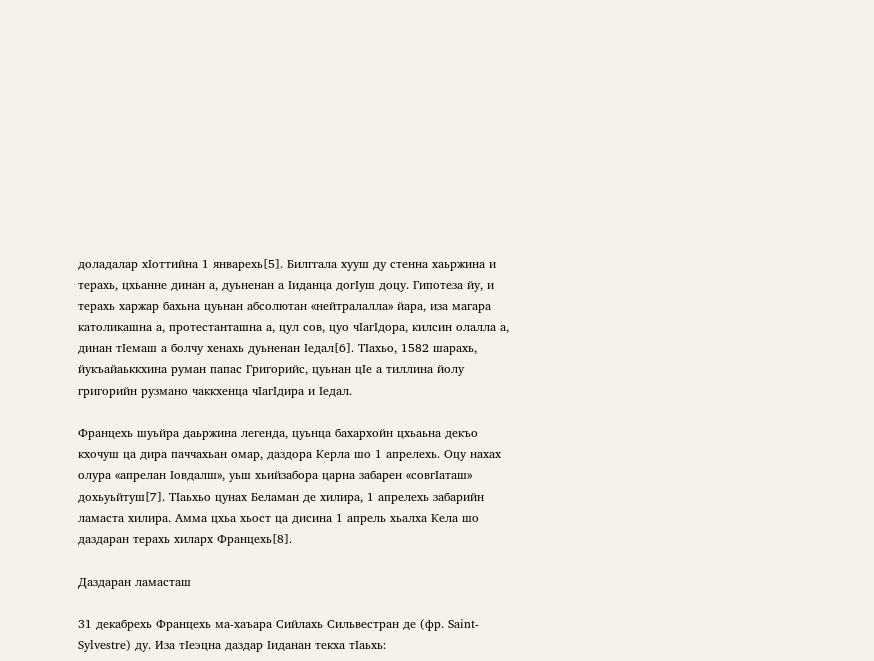доладалар хӀоттийна 1 январехь[5]. Билггала хууш ду стенна хаьржина и терахь, цхьанне динан а, дуьненан а Ӏиданца догӀуш доцу. Гипотеза йу, и терахь харжар бахьна цуьнан абсолютан «нейтралалла» йара, иза магара католикашна а, протестанташна а, цул сов, цуо чӀагӀдора, килсин олалла а, динан тӀемаш а болчу хенахь дуьненан Ӏедал[6]. ТӀахьо, 1582 шарахь, йукъайаьккхина руман папас Григорийс, цуьнан цӀе а тиллина йолу григорийн рузмано чаккхенца чӀагӀдира и Ӏедал.

Францехь шуьйра даьржина легенда, цуьнца бахархойн цхьаьна декъо кхочуш ца дира паччахьан омар, даздора Керла шо 1 апрелехь. Оцу нахах олура «апрелан Ӏовдалш», уьш хьийзабора царна забарен «совгӀаташ» дохьуьйтуш[7]. ТӀаьхьо цунах Беламан де хилира, 1 апрелехь забарийн ламаста хилира. Амма цхьа хьост ца дисина 1 апрель хьалха Кела шо даздаран терахь хиларх Францехь[8].

Даздаран ламасташ

31 декабрехь Францехь ма-хаъара Сийлахь Сильвестран де (фр. Saint-Sylvestre) ду. Иза тӀеэцна даздар Ӏиданан текха тӀаьхь: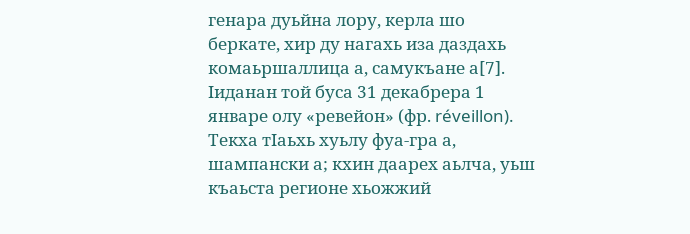генара дуьйна лору, керла шо беркате, хир ду нагахь иза даздахь комаьршаллица а, самукъане а[7]. Ӏиданан той буса 31 декабрера 1 январе олу «ревейон» (фр. réveillon). Текха тӀаьхь хуьлу фуа-гра а, шампански а; кхин даарех аьлча, уьш къаьста регионе хьожжий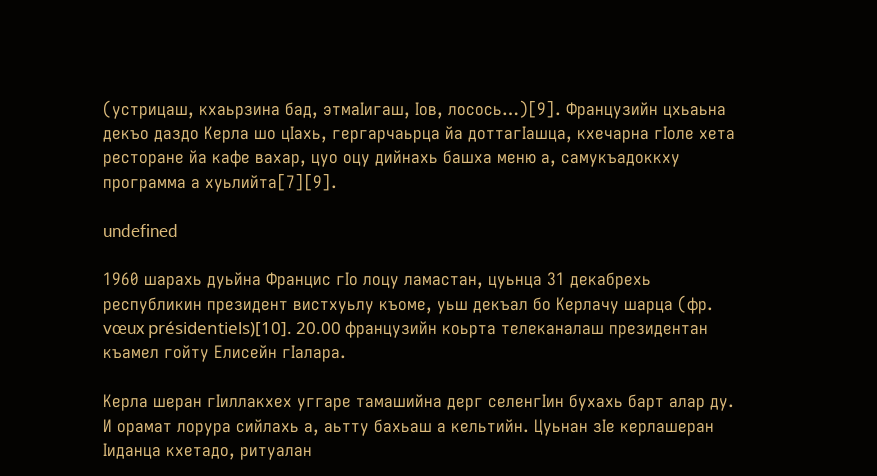(устрицаш, кхаьрзина бад, этмаӀигаш, Ӏов, лосось…)[9]. Французийн цхьаьна декъо даздо Керла шо цӀахь, гергарчаьрца йа доттагӀашца, кхечарна гӀоле хета ресторане йа кафе вахар, цуо оцу дийнахь башха меню а, самукъадоккху программа а хуьлийта[7][9].

undefined

1960 шарахь дуьйна Францис гӀо лоцу ламастан, цуьнца 31 декабрехь республикин президент вистхуьлу къоме, уьш декъал бо Керлачу шарца (фр. vœux présidentiels)[10]. 20.00 французийн коьрта телеканалаш президентан къамел гойту Елисейн гӀалара.

Керла шеран гӀиллакхех уггаре тамашийна дерг селенгӀин бухахь барт алар ду. И орамат лорура сийлахь а, аьтту бахьаш а кельтийн. Цуьнан зӀе керлашеран Ӏиданца кхетадо, ритуалан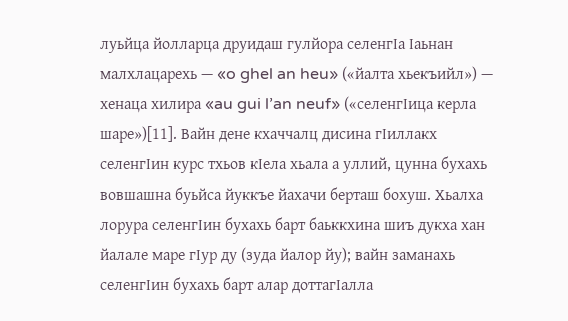луьйца йолларца друидаш гулйора селенгӀа Ӏаьнан малхлацарехь — «o ghel an heu» («йалта хьекъийл») — хенаца хилира «au gui l’an neuf» («селенгӀица керла шаре»)[11]. Вайн дене кхаччалц дисина гӀиллакх селенгӀин курс тхьов кӀела хьала а уллий, цунна бухахь вовшашна буьйса йуккъе йахачи берташ бохуш. Хьалха лорура селенгӀин бухахь барт баьккхина шиъ дукха хан йалале маре гӀур ду (зуда йалор йу); вайн заманахь селенгӀин бухахь барт алар доттагӀалла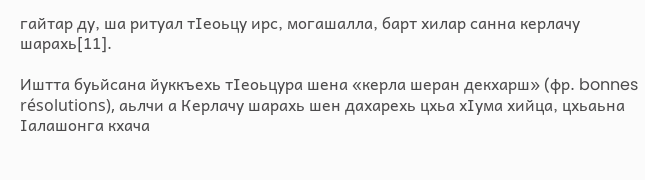гайтар ду, ша ритуал тӀеоьцу ирс, могашалла, барт хилар санна керлачу шарахь[11].

Иштта буьйсана йуккъехь тӀеоьцура шена «керла шеран декхарш» (фр. bonnes résolutions), аьлчи а Керлачу шарахь шен дахарехь цхьа хӀума хийца, цхьаьна Ӏалашонга кхача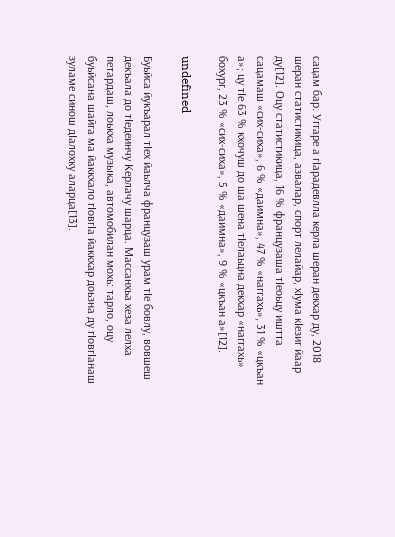сацам бар. Уггаре а гӀарадевлла керла шеран декхар ду, 2018 шеран статистикица, азвалар, спорт лелайар, хӀума кӀезиг йаар ду[12]. Оцу статистикица, 16 % французаша тӀеоьцу иштта сацамаш «сих-сиха», 6 % «даимна», 47 % «наггахь», 31 % «цкъан а»; цу тӀе 63 % кхочуш до ша шена тӀелаьцна декхар «наггахь» бохург, 23 % «сих-сиха», 5 % «даимна», 9 % «цкъан а»[12].

undefined

Буьйса йукъарал тӀех йаьлча французаш урам тӀе бовлу, вовшеш декъала до тӀедеинчу Керлачу шарца. Массанхьа хеза лелха петардаш, лоькха музыка, автомобилан мохь: тарло, оцу буьйсана шайга ма йаккхало гӀовгӀа йаккхар доьзна ду гӀовгӀанаш зуламе синош дӀалохку аларца[13].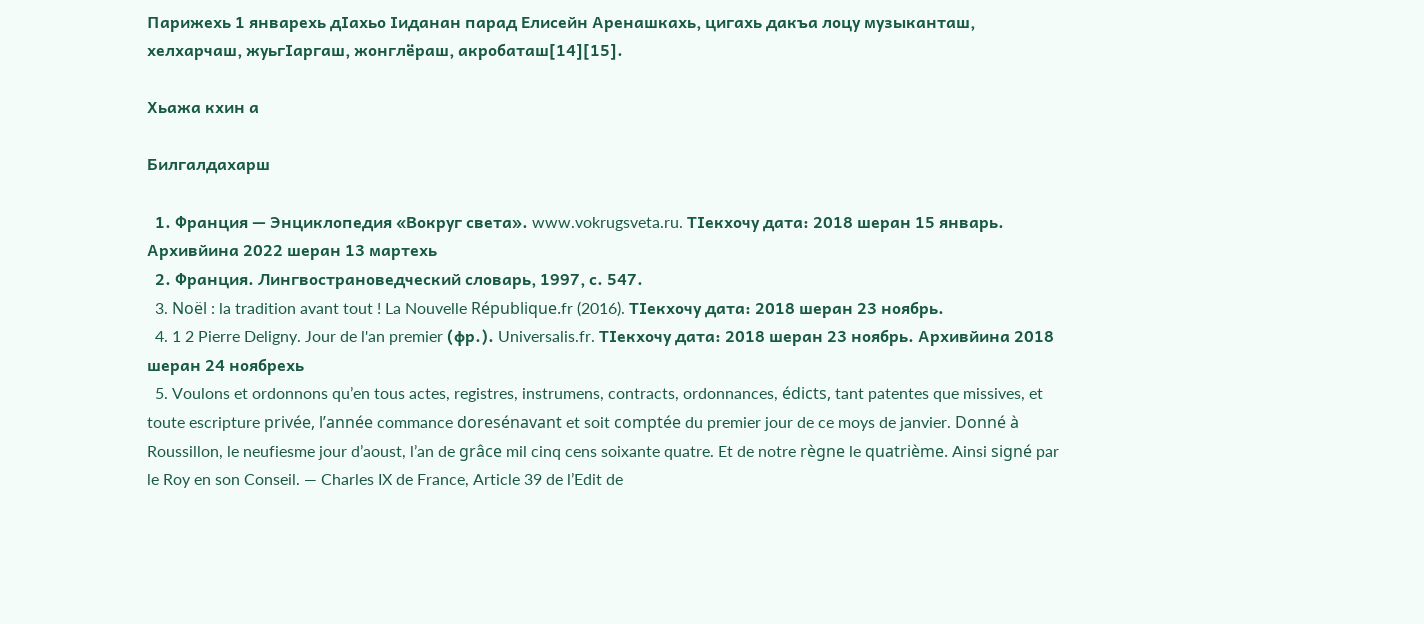Парижехь 1 январехь дӀахьо Ӏиданан парад Елисейн Аренашкахь, цигахь дакъа лоцу музыканташ, хелхарчаш, жуьгӀаргаш, жонглёраш, акробаташ[14][15].

Хьажа кхин а

Билгалдахарш

  1. Франция — Энциклопедия «Вокруг света». www.vokrugsveta.ru. ТӀекхочу дата: 2018 шеран 15 январь. Архивйина 2022 шеран 13 мартехь
  2. Франция. Лингвострановедческий словарь, 1997, с. 547.
  3. Noël : la tradition avant tout ! La Nouvelle République.fr (2016). ТӀекхочу дата: 2018 шеран 23 ноябрь.
  4. 1 2 Pierre Deligny. Jour de l'an premier (фр.). Universalis.fr. ТӀекхочу дата: 2018 шеран 23 ноябрь. Архивйина 2018 шеран 24 ноябрехь
  5. Voulons et ordonnons qu’en tous actes, registres, instrumens, contracts, ordonnances, édicts, tant patentes que missives, et toute escripture privée, l’année commance doresénavant et soit comptée du premier jour de ce moys de janvier. Donné à Roussillon, le neufiesme jour d’aoust, l’an de grâce mil cinq cens soixante quatre. Et de notre règne le quatrième. Ainsi signé par le Roy en son Conseil. — Charles IX de France, Article 39 de l’Edit de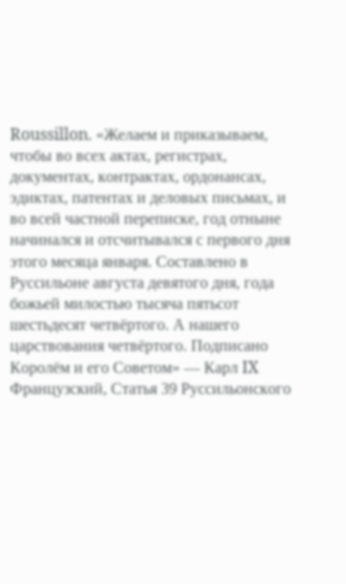Roussillon. «Желаем и приказываем, чтобы во всех актах, регистрах, документах, контрактах, ордонансах, эдиктах, патентах и деловых письмах, и во всей частной переписке, год отныне начинался и отсчитывался с первого дня этого месяца января. Составлено в Руссильоне августа девятого дня, года божьей милостью тысяча пятьсот шестьдесят четвёртого. А нашего царствования четвёртого. Подписано Королём и его Советом» — Карл IX Французский, Статья 39 Руссильонского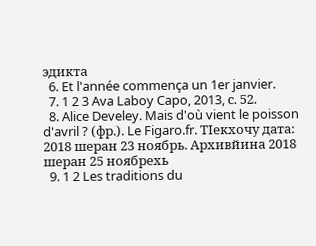эдикта
  6. Et l'année commença un 1er janvier.
  7. 1 2 3 Ava Laboy Capo, 2013, с. 52.
  8. Alice Develey. Mais d'où vient le poisson d'avril ? (фр.). Le Figaro.fr. ТӀекхочу дата: 2018 шеран 23 ноябрь. Архивйина 2018 шеран 25 ноябрехь
  9. 1 2 Les traditions du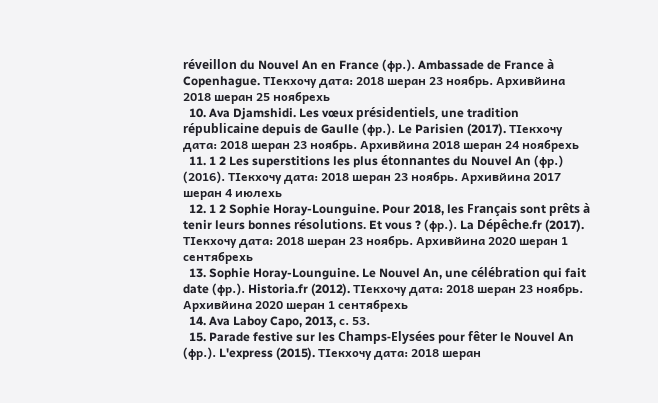réveillon du Nouvel An en France (фр.). Ambassade de France à Copenhague. ТӀекхочу дата: 2018 шеран 23 ноябрь. Архивйина 2018 шеран 25 ноябрехь
  10. Ava Djamshidi. Les vœux présidentiels, une tradition républicaine depuis de Gaulle (фр.). Le Parisien (2017). ТӀекхочу дата: 2018 шеран 23 ноябрь. Архивйина 2018 шеран 24 ноябрехь
  11. 1 2 Les superstitions les plus étonnantes du Nouvel An (фр.) (2016). ТӀекхочу дата: 2018 шеран 23 ноябрь. Архивйина 2017 шеран 4 июлехь
  12. 1 2 Sophie Horay-Lounguine. Pour 2018, les Français sont prêts à tenir leurs bonnes résolutions. Et vous ? (фр.). La Dépêche.fr (2017). ТӀекхочу дата: 2018 шеран 23 ноябрь. Архивйина 2020 шеран 1 сентябрехь
  13. Sophie Horay-Lounguine. Le Nouvel An, une célébration qui fait date (фр.). Historia.fr (2012). ТӀекхочу дата: 2018 шеран 23 ноябрь. Архивйина 2020 шеран 1 сентябрехь
  14. Ava Laboy Capo, 2013, с. 53.
  15. Parade festive sur les Champs-Elysées pour fêter le Nouvel An (фр.). L'express (2015). ТӀекхочу дата: 2018 шеран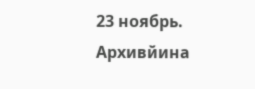23 ноябрь. Архивйина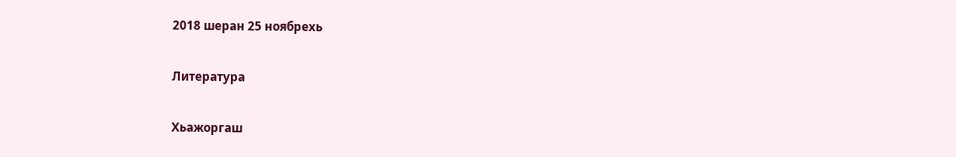2018 шеран 25 ноябрехь

Литература

Хьажоргаш